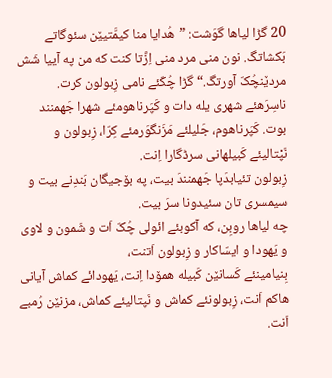20 گڑا لیاها گوَشت: ”هُدایا منا کیمَّتیێن سئوگاتے بَکشاتگ. نون منی مرد منی اِزَّتا کنت که من په آییا شَش مردێنچُکّ آورتگ.“ گڑا چُکّئے نامی زِبولون کرت.
ناسِرَهئے شهری یله دات و کَپَرناهومئے شهرا جَهمنند بوت. کَپَرناهوم، جَلیلئے مَزَنگوَرمئے کِرّا، زِبولون و نَپْتالیئے کَبیلهانی سرڈگارا اِنت.
زِبولون تئیابدَپا جَهمنندَ بیت، په بۆجیگان بَندِنے بیت و سیمسری تان سئیدونا سرَ بیت.
چه لیاها روبِن، که آکوبئے ائولی چُکّ اَت و شَمون و لاوی و یَهودا و ایسّاکار و زِبولون اَتنت،
بِنیامینئے کَسانێن کَبیله همۆدا اِنت، یَهودائے کماش آیانی هاکم اَنت، زِبولونئے کماش و نَپتالیئے کماش، مزنێن رُمبے اَنت.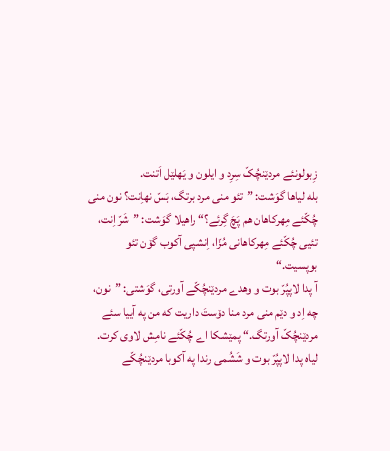زِبولونئے مردێنچُکّ سِرِد و ایلون و یَهلێل اَتنت.
بله لیاها گوَشت: ”تئو منی مرد برتگ، بَسّ نهاِنت؟ نون منی چُکّئے مِهرکاهان هم پَچَ گِرئے؟“ راهیلا گوَشت: ”شَرّ اِنت، تئیی چُکّئے مِهرکاهانی مُزّا، اِنشپی آکوب گۆن تئو بوپسیت.“
آ پدا لاپپُرّ بوت و وهدے مردێنچُکّے آورتی، گوَشتی: ”نون، چه اِد و دێم منی مرد منا دۆستَ داریت که من په آییا سئے مردێنچُکّ آورتگ.“ پمێشکا اے چُکّئے نامِش لاوی کرت.
لیاه پدا لاپپُرّ بوت و شَشُمی رندا په آکوبا مردێنچُکّے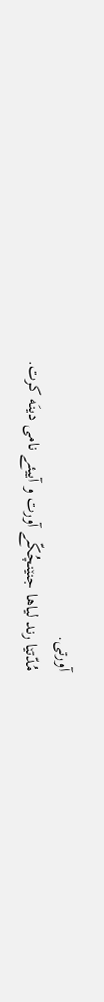آورتی.
مُدّتێا رند لیاها جنێنچُکّے آورت و آییئے نامی دینَه کرت.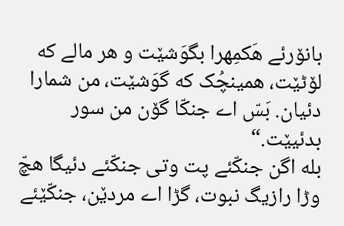بانۆرئے هَکمِهرا بگوَشێت و هر مالے که لۆٹێت، همینچُک که گوَشێت، من شمارا دئیان. بَسّ اے جنکّا گۆن من سور بدئیێت.“
بله اگن جنکّئے پت وتی جنکّئے دئیگا هچّ وڑا رازیگ نبوت، گڑا اے مردێن، جنکّێئے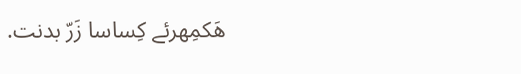هَکمِهرئے کِساسا زَرّ بدنت.